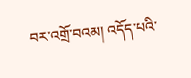བར་འགྲོ་བའམ། འདོད་པའི་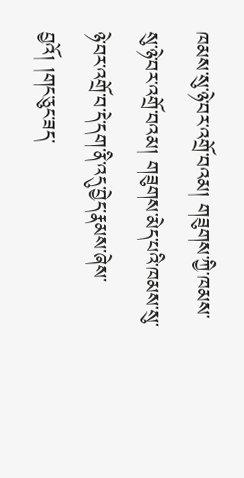ཁམས་སུ་ཉེ་བར་འགྲོ་བའམ། གཟུགས་ཀྱི་ཁམས་སུ་ཉེ་བར་འགྲོ་བའམ། གཟུགས་མེད་པའི་ཁམས་སུ་ཉེ་བར་འགྲོ་བ་དེ་དག་ནི་འདུ་བྱེད་རྣམས་ཞེས་བྱའོ། །གང་ཅུང་ཟད་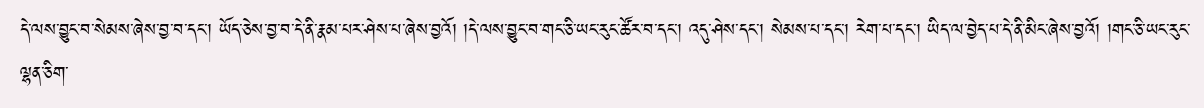དེ་ལས་བྱུང་བ་སེམས་ཞེས་བྱ་བ་དང་། ཡོད་ཅེས་བྱ་བ་དེ་ནི་རྣམ་པར་ཤེས་པ་ཞེས་བྱའོ། །དེ་ལས་བྱུང་བ་གང་ཅི་ཡང་རུང་ཚོར་བ་དང་། འདུ་ཤེས་དང་། སེམས་པ་དང་། རེག་པ་དང་། ཡིད་ལ་བྱེད་པ་དེ་ནི་མིང་ཞེས་བྱའོ། །གང་ཅི་ཡང་རུང་ལྷན་ཅིག་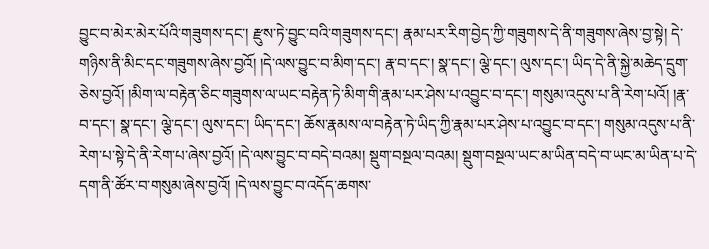བྱུང་བ་མེར་མེར་པོའི་གཟུགས་དང་། རྫུས་ཏེ་བྱུང་བའི་གཟུགས་དང་། རྣམ་པར་རིག་བྱེད་ཀྱི་གཟུགས་དེ་ནི་གཟུགས་ཞེས་བྱ་སྟེ། དེ་གཉིས་ནི་མིང་དང་གཟུགས་ཞེས་བྱའོ། །དེ་ལས་བྱུང་བ་མིག་དང་། རྣ་བ་དང་། སྣ་དང་། ལྕེ་དང་། ལུས་དང་། ཡིད་དེ་ནི་སྐྱེ་མཆེད་དྲུག་ཅེས་བྱའོ། །མིག་ལ་བརྟེན་ཅིང་གཟུགས་ལ་ཡང་བརྟེན་ཏེ་མིག་གི་རྣམ་པར་ཤེས་པ་འབྱུང་བ་དང་། གསུམ་འདུས་པ་ནི་རེག་པའོ། །རྣ་བ་དང་། སྣ་དང་། ལྕེ་དང་། ལུས་དང་། ཡིད་དང་། ཆོས་རྣམས་ལ་བརྟེན་ཏེ་ཡིད་ཀྱི་རྣམ་པར་ཤེས་པ་འབྱུང་བ་དང་། གསུམ་འདུས་པ་ནི་རེག་པ་སྟེ་དེ་ནི་རེག་པ་ཞེས་བྱའོ། །དེ་ལས་བྱུང་བ་བདེ་བའམ། སྡུག་བསྔལ་བའམ། སྡུག་བསྔལ་ཡང་མ་ཡིན་བདེ་བ་ཡང་མ་ཡིན་པ་དེ་དག་ནི་ཚོར་བ་གསུམ་ཞེས་བྱའོ། །དེ་ལས་བྱུང་བ་འདོད་ཆགས་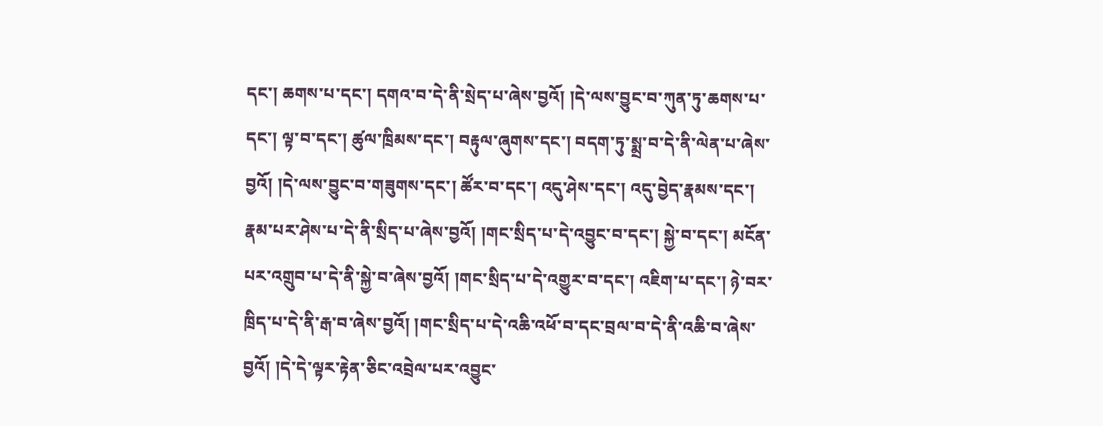དང་། ཆགས་པ་དང་། དགའ་བ་དེ་ནི་སྲེད་པ་ཞེས་བྱའོ། །དེ་ལས་བྱུང་བ་ཀུན་ཏུ་ཆགས་པ་དང་། ལྟ་བ་དང་། ཚུལ་ཁྲིམས་དང་། བརྟུལ་ཞུགས་དང་། བདག་ཏུ་སྨྲ་བ་དེ་ནི་ལེན་པ་ཞེས་བྱའོ། །དེ་ལས་བྱུང་བ་གཟུགས་དང་། ཚོར་བ་དང་། འདུ་ཤེས་དང་། འདུ་བྱེད་རྣམས་དང་། རྣམ་པར་ཤེས་པ་དེ་ནི་སྲིད་པ་ཞེས་བྱའོ། །གང་སྲིད་པ་དེ་འབྱུང་བ་དང་། སྐྱེ་བ་དང་། མངོན་པར་འགྲུབ་པ་དེ་ནི་སྐྱེ་བ་ཞེས་བྱའོ། །གང་སྲིད་པ་དེ་འགྱུར་བ་དང་། འཇིག་པ་དང་། ཉེ་བར་ཁྲིད་པ་དེ་ནི་རྒ་བ་ཞེས་བྱའོ། །གང་སྲིད་པ་དེ་འཆི་འཕོ་བ་དང་བྲལ་བ་དེ་ནི་འཆི་བ་ཞེས་བྱའོ། །དེ་དེ་ལྟར་རྟེན་ཅིང་འབྲེལ་པར་འབྱུང་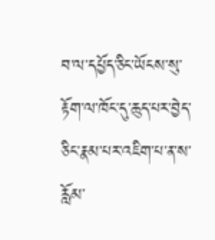བ་ལ་དཔྱོད་ཅིང་ཡོངས་སུ་རྟོག་ལ་ཁོང་དུ་ཆུད་པར་བྱེད་ཅིང་རྣམ་པར་འཇིག་པ་ན་ས་རློམ་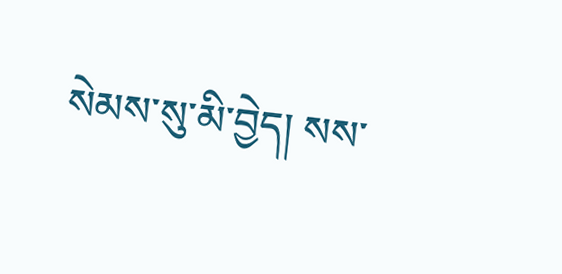སེམས་སུ་མི་བྱེད། སས་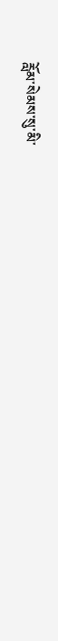རློམ་སེམས་སུ་མི་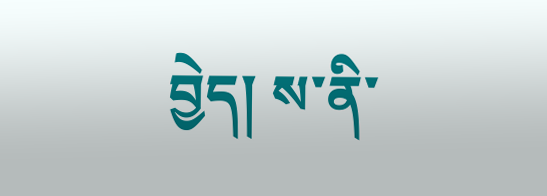བྱེད། ས་ནི་